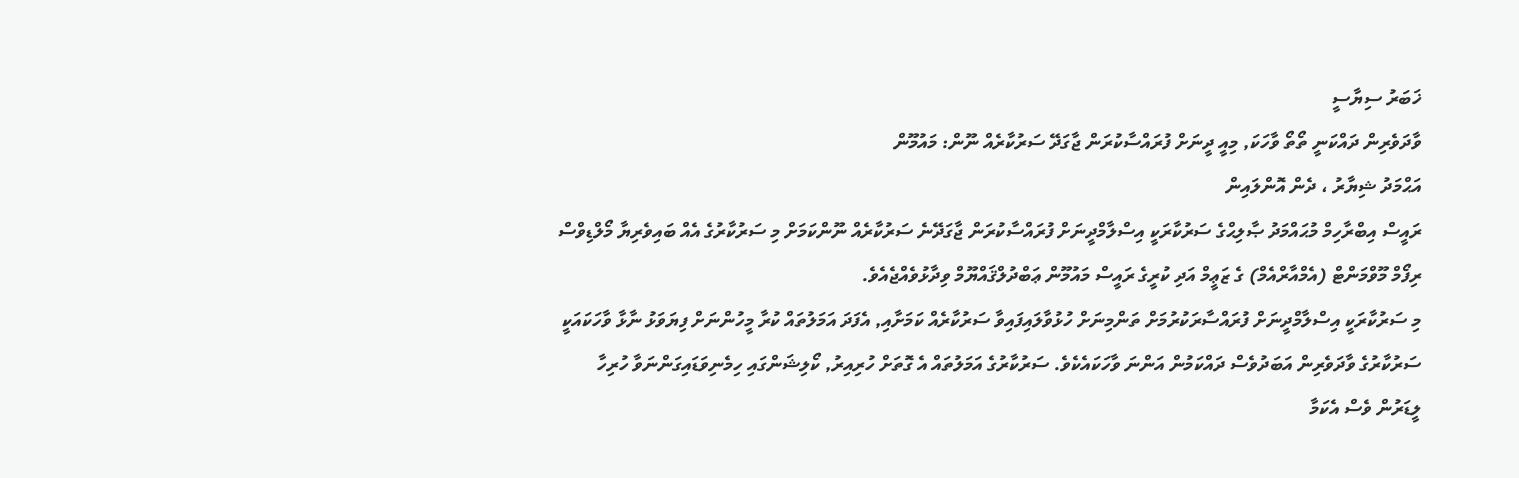ޚަބަރު ސިޔާސީ
ވާދަވެރިން ދައްކަނީ ތޯތޯ ވާހަކަ, މިއީ ދީނަށް ފުރައްސާކުރަން ޖާގަދޭ ސަރުކާރެއް ނޫން: މައުމޫން
އަޙްމަދު ޝިޔާރު ، ދެން އޮންލައިން
ރައީސް އިބްރާހިމް މުޙައްމަދު ޞާލިޙްގެ ސަރުކާރަކީ އިސްލާމްދީނަށް ފުރައްސާކުރަން ޖާގަދޭނެ ސަރުކާރެއް ނޫންކަމަށް މި ސަރުކާރުގެ އެއް ބައިވެރިޔާ މޯލްޑިވްސް ރިފޯމް މޫވްމަންޓް (އެމްއާރްއެމް) ގެ ޒަޢީމް އަދި ކުރީގެ ރައީސް މައުމޫން ޢަބްދުލްޤައްޔޫމް ވިދާޅުވެއްޖެއެވެ.
މި ސަރުކާރަކީ އިސްލާމްދީނަށް ފުރައްސާރަކުރުމަށް ތަންމިނަށް ހުޅުވާލައިފައިވާ ސަރުކާރެއް ކަމަށާއި, އެފަދަ އަމަލުތައް ކުރާ މީހުންނަށް ފިޔަވަޅު ނާޅާ ވާހަކައަކީ ސަރުކާރުގެ ވާދަވެރިން އަބަދުވެސް ދައްކަމުން އަންނަ ވާހަކައެކެވެ. ސަރުކާރުގެ އަމަލުތައް އެ ގޮތަށް ހުރިއިރު, ކޯލިޝަންގައި ހިމެނިވަޑައިގަންނަވާ ހުރިހާ ލީޑަރުން ވެސް އެކަމާ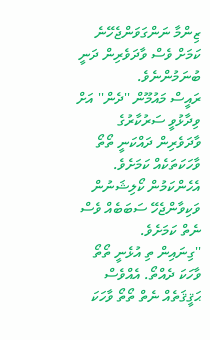ޒިންމާ ނަންގަވަންޖެހޭނެ ކަމަށް ވެސް ވާދަވެރިން ދަނީ ބުނަމުންނެވެ.
ރައީސް މައުމޫން ''ދެން'' އަށް ވިދާޅުވީ ސަރުކާރުގެ ވާދަވެރިން ދައްކަނީ ތޯތޯ ވާހަކަތަކެއް ކަމަށެވެ. އެހެންކަމުން ކޯލިޝަނުން ވަކިވާންޖެހޭ ސަބަބެއް ވެސް ނެތް ކަމަށެވެ.
''ގިނައިން ތި އުޅެނީ ތޯތޯ ވާހަކަ ދެއްތޯ. އެއްވެސް ޙަޤީޤަތެއް ނެތް ތޯތޯ ވާހަކަ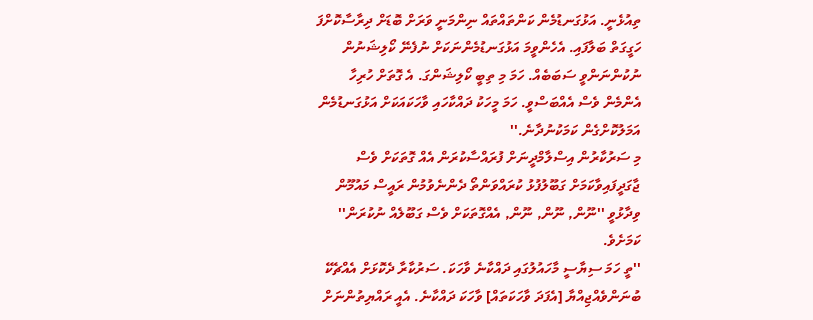ތިއުޅެނީ. އަޅުގަނޑުމެން ކަންތައްތައް ނިންމަނީ ވަރަށް ބޮޑަށް ދިރާސާކޮށްފަ ހަގީގަތް ބަލާފައި. އެހެންވީމަ އަޅުގަނޑުމެންނަކަށް ނުފެނޭ ކޯލިޝަނުން ނުކުންނަންވީ ސަބަބެއް. ހަމަ މި ތިބީ ކޯލިޝަންގަ. އެ ގޮތަށް ހުރިހާ އެންމެން ވެސް އެއްބަސްވީ. ހަމަ މީހަކު ދައްކާހައި ވާހަކައަކަށް އަޅުގަނޑުމެން އަމަލުކޮށްގެން ކަމަކުނުދާނެ.''
މި ސަރުކާރުން އިސްލާމްދީނަށް ފުރައްސާކުރަން އެއް ގޮތަކަށް ވެސް ޖާގަދީފައިވާކަމަށް ގަބޫލުފުޅު ކުރައްވަންތޯ ދެންނެވުމުން ރައީސް މައުމޫން ވިދާޅުވީ ''ނޫން, ނޫން, ނޫން, އެއްގޮތަކަށް ވެސް ގަބޫލެއް ނުކުރަން'' ކަމަށެވެ.
''ތީ ހަމަ ސިޔާސީ މާހައުލުގައި ދައްކާނެ ވާހަކަ. ސަރުކާރާ ދެކޮޅަށް އެއްޗެކޭ ބުނަންވެއްޖިއްޔާ [އެފަދަ ވާހަކަތައް] ވާހަކަ ދައްކާނެ. އެއީ ރައްޔިތުންނަށް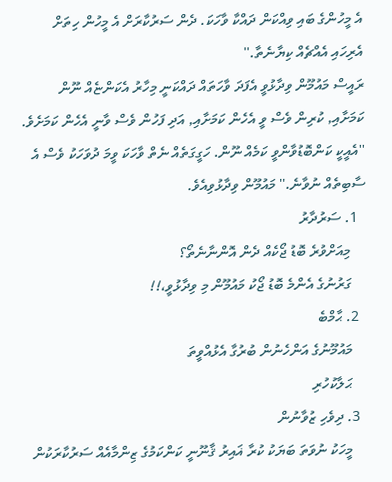އެ މީހުންގެ ބައި ވިއްކަން ދައްކާ ވާހަކަ. ދެން ސަރުކާރަށް އެ މީހުން ހިތަށް އެރިހައި އެއްޗެއް ކިޔާނެތާ.''
ރައީސް މައުމޫން ވިދާޅުވީ އެފަދަ ވާހަތައް ދައްކަނީ މިހާރު އެކަންޏެއް ނޫން ކަމަށާއި, ކުރިން ވެސް ވީ އެހެން ކަމަށާއި, އަދި ފަހުން ވެސް ވާނީ އެހެން ކަމަށެވެ.
''އެއީކީ ކަންބޮޑުވާންވީ ކަމެއް ނޫން. ހަގީގަތެއް ނެތް ވާހަކަ ވީމަ ދުވަހަކު ވެސް އެ ސާބިތެއް ނުވާނެ.'' މައުމޫން ވިދާޅުވިއެވެ.
  1. ސަރުދާރު
    މިއަށްވުރެ ބޮޑު ޖޯކެއް ދެން އޮންނާނެތޯ؟
    ގަރުނުގެ އެންމެ ބޮޑު ޖޯކު މައުމޫން މި ވިދާޅުވީ،!!
  2. ޙާމްބެ
    މައުމޫނުގެ އަންހެނުން ބުރުގާ އެޅުއްވީތަ
    ޙަލާކުހުރި
  3. ދިވެހި ޒުވާނުން
    މީހަކު ނުވަތަ ބަޔަކު ކުރާ ޣައިރު ޤާނޫނީ ކަންކަމުގެ ޒިންމާއެއް ސަރުކާރަކުން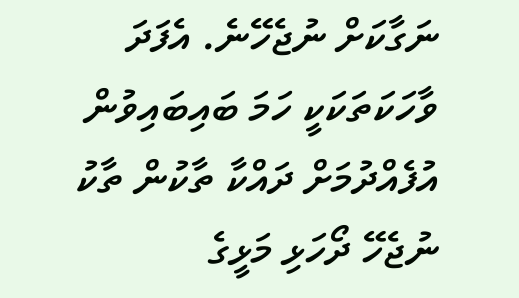ނަގާކަށް ނުޖެހޭނެ. އެފަދަ ވާހަކަތަކަކީ ހަމަ ބައިބައިވުން އުފެއްދުމަށް ދައްކާ ތާކުން ތާކު ނުޖެހޭ ދޯހަޅި މަޅީގެ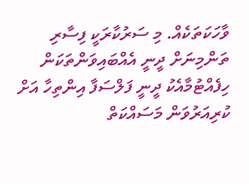ވާހަކަތަކެއް. މި ސަރުކާރަކީ ފިސާރި ތަންމިނަށް ދީނީ އެއްބައިވަންތަކަން ހިފެއްޓުމާއެކު ދީނީ ފަލްސަފާ އިންތިހާ އަށް ކުރިއަރުވަން މަސައްކަތް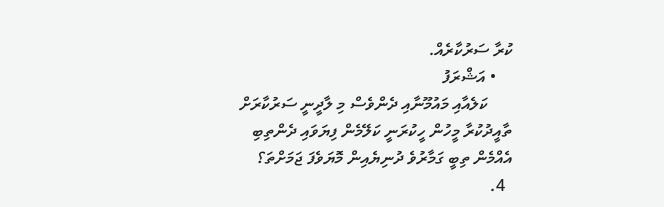ކުރާ ސަރުކާރެއް.
    • އަޝްރަފު
      ކަލެއާއި މައުމޫނާއި ދެންވެސް މި ލާދީނީ ސަރުކާރަށް ތާއީދުކުރާ މީހުން ހީކުރަނީ ކަލޭމެން ފިޔަވައި ދެންތިބި އެއްމެން ތިބީ ގަމާރުވެ ދުނިޔެއިން މޮޔަވެފަ ޖަމަށްތަ؟
  4.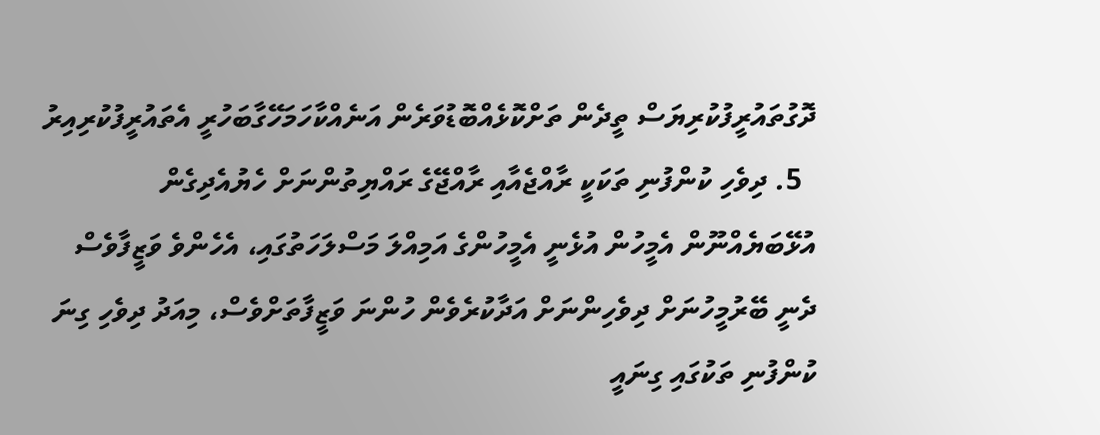ދޮގުތައުރީފުކުރިޔަސް ތީދެން ތަށްކޮޅެއްބޮޑުވަރެން އަނެއްކާހަމަހޭގާބަހުރީ އެތައުރީފުކުރިއިރު
  5. ދިވެހި ކުންފުނި ތަކަކީ ރާއްޖެއާއި ރާއްޖޭގެ ރައްޔިތުންނަށް ހެޔުއެދިގެން އުޅޭބަޔެއްނޫން އެމީހުން އުޅެނީ އެމީހުންގެ އަމިއްލަ މަސްލަހަތުގައި، އެހެންވެ ވަޒީފާވެސް ދެނީ ބޭރުމީހުނަށް ދިވެހިންނަށް އަދާކުރެވެން ހުންނަ ވަޒީފާތަށްވެސް، މިއަދު ދިވެހި ގިނަ ކުންފުނި ތަކުގައި ގިނައީ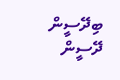ބިދޭސީން ދޭސީން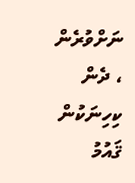ނަށްވުރެން ، ދެން ކިހިނަކުން ޤައުމު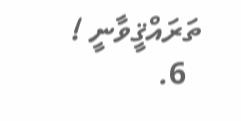ތަރައްޤީވާނީ !
  6.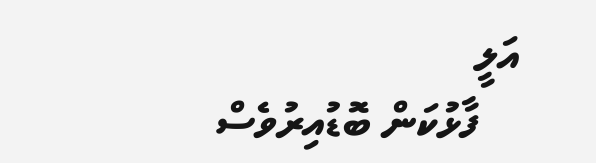އަލީ
    ފާޅުކަން ބޮޑުއިރުވެސް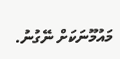މައުމޫނަކަށް ނޭގުނު.